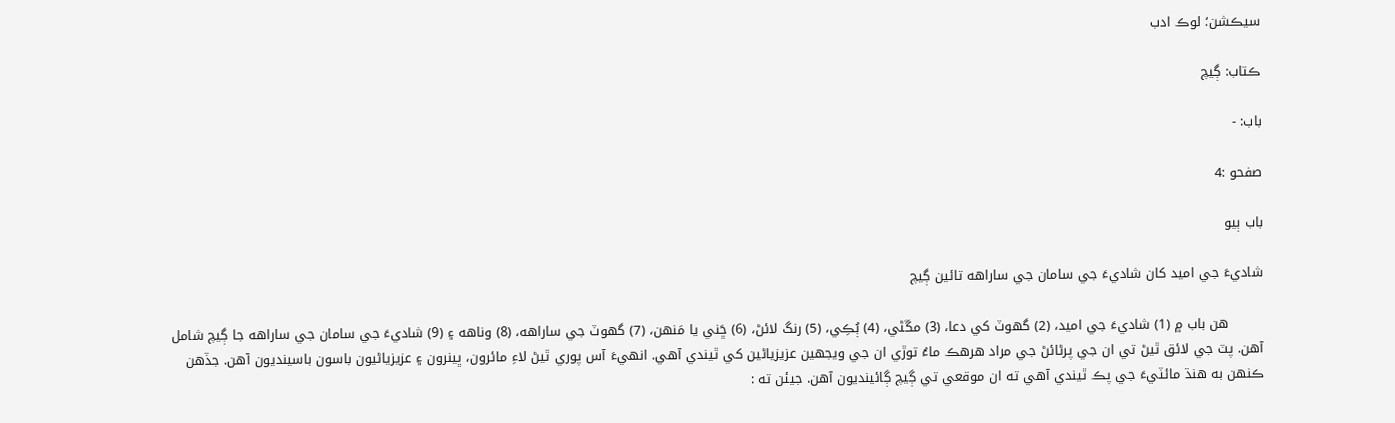سيڪشن؛ لوڪ ادب

ڪتاب: ڳيچ

باب: -

صفحو :4

باب ٻيو

شاديءَ جي اميد کان شاديءَ جي سامان جي ساراهه تائين ڳيچ

        هن باب ۾ (1) شاديءَ جي اميد، (2) گهوٽ کي دعا، (3) مڱڻي، (4) ٻُڪِي، (5) رنگ لائڻ، (6) ڇَني يا مَنهن، (7) گهوٽ جي ساراهه، (8) وناهه ۽ (9) شاديءَ جي سامان جي ساراهه جا ڳيچ شامل آهن. پٽ جي لائق ٿيڻ تي ان جي پرڻائڻ جي مراد هرهڪ ماءُ توڙي ان جي ويجهين عزيزياڻين کي ٿيندي آهي. انهيءَ آس پوري ٿيڻ لاءِ مائرون، ڀينرون ۽ عزيزياڻيون باسون باسينديون آهن. جڏهن ڪنهن به هنڌ مائٽيءَ جي پڪ ٿيندي آهي ته ان موقعي تي ڳيچ ڳائينديون آهن. جيئن ته :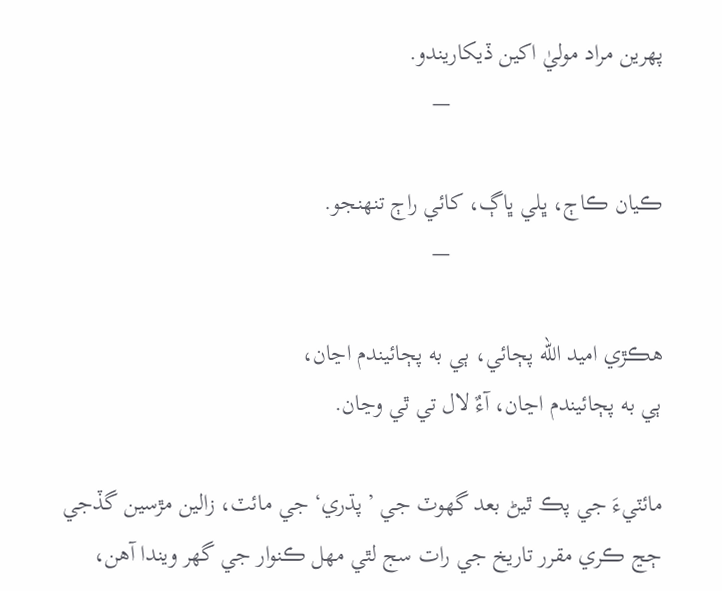پهرين مراد موليٰ اکين ڏيکاريندو.
                                    —

ڪيان ڪاڄ، ڀلي ڀاڳ، کائي راڄ تنهنجو.
                                    —

هڪڙي اميد الله پڄائي، ٻي به پڄائيندم اڃان،
ٻي به پڄائيندم اڃان، آءٌ لال تي ٿي وڃان.

مائٽيءَ جي پڪ ٿيڻ بعد گهوٽ جي ’پڌري‘ جي مائٽ، زالين مڙسين گڏجي ڄڃ ڪري مقرر تاريخ جي رات سج لٿي مهل ڪنوار جي گهر ويندا آهن،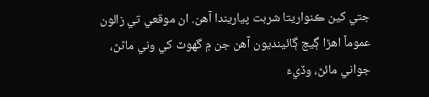جتي کين ڪنواريتا شربت پياريندا آهن. ان موقعي تي زالون عموماً اهڙا ڳيچ ڳائينديون آهن جن ۾ گهوٽ کي وني ماڻڻ، جواني مائڻ، وڏيءَ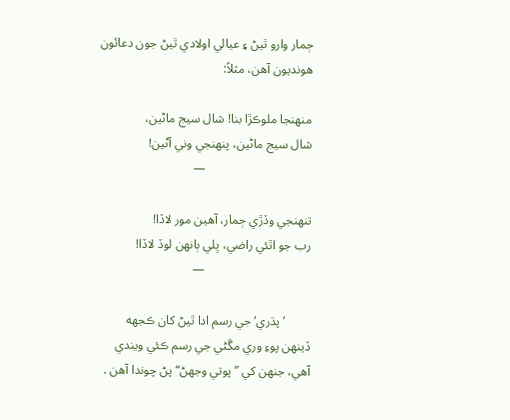ڄمار وارو ٿيڻ ۽ عيالي اولادي ٿيڻ جون دعائون هونديون آهن، مثلاً:

منهنجا ملوڪڙا بنا! شال سيج ماڻين،
شال سيج ماڻين، پنهنجي وني آڻين!
                                  —

تنهنجي وڏڙي ڄمار، آهين مور لاڏا!
رب جو اٿئي راضي، ڀلي ٻانهن لوڏ لاڏا!
                                  —

        ’پڌري‘ جي رسم ادا ٿيڻ کان ڪجهه ڏينهن پوءِ وري مڱڻي جي رسم ڪئي ويندي آهي، جنهن کي ”پوتي وجهڻ“ پڻ چوندا آهن .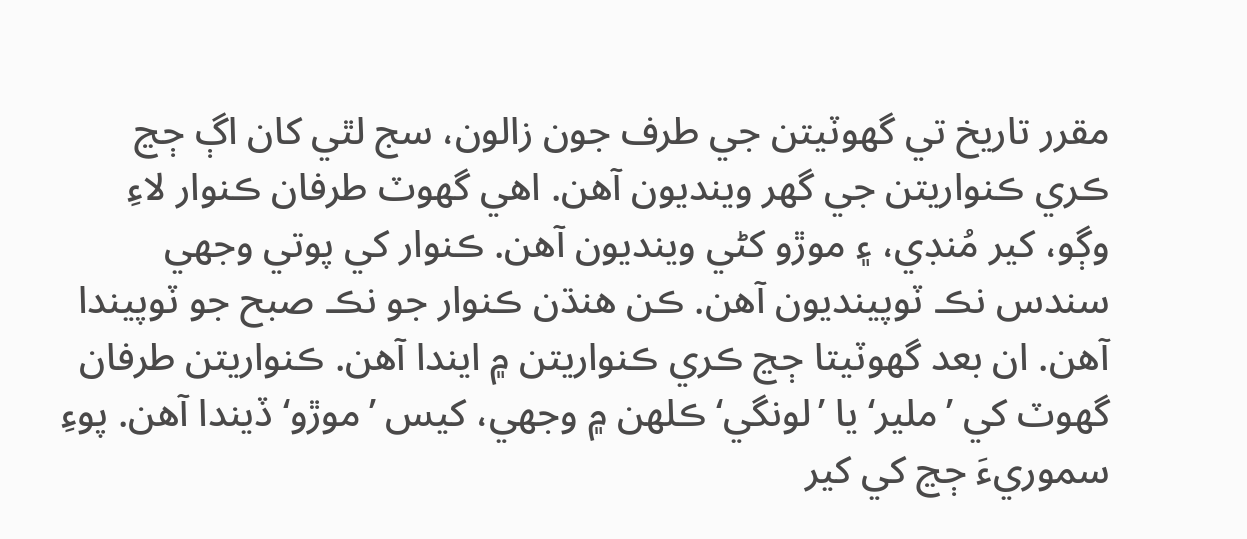مقرر تاريخ تي گهوٽيتن جي طرف جون زالون، سج لٿي کان اڳ ڄڃ ڪري ڪنواريتن جي گهر وينديون آهن. اهي گهوٽ طرفان ڪنوار لاءِ وڳو، کير مُنڊي، ۽ موڙو کڻي وينديون آهن. ڪنوار کي پوتي وجهي سندس نڪ ٽوپينديون آهن. ڪن هنڌن ڪنوار جو نڪ صبح جو ٽوپيندا آهن. ان بعد گهوٽيتا ڄڃ ڪري ڪنواريتن ۾ ايندا آهن. ڪنواريتن طرفان گهوٽ کي ’ملير‘ يا ’لونگي‘ ڪلهن ۾ وجهي، کيس ’موڙو‘ ڏيندا آهن. پوءِ سموريءَ ڄڃ کي کير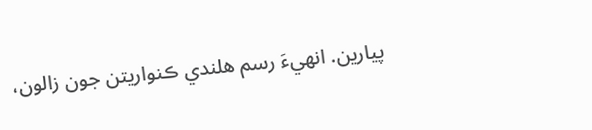پيارين. انهيءَ رسم هلندي ڪنواريتن جون زالون،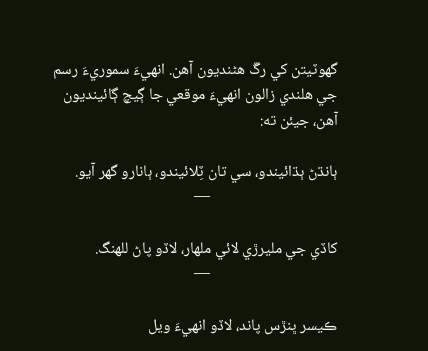گهوٽيتن کي رڱ هڻنديون آهن. انهيءَ سموريءَ رسم جي هلندي زالون انهيءَ موقعي جا ڳيچ ڳائينديون آهن، جيئن ته:

ٻانڌڻ ٻڌائيندو، سي تان ٽِلائيندو، ٻانارو گهر آيو.
                                    —

کاڏي جي مليرڙي لائي ملهار، لاڏو پاڻ للهنگ.
                                    —

ڪيسر ڀنڙس پاند، لاڏو انهيءَ ويل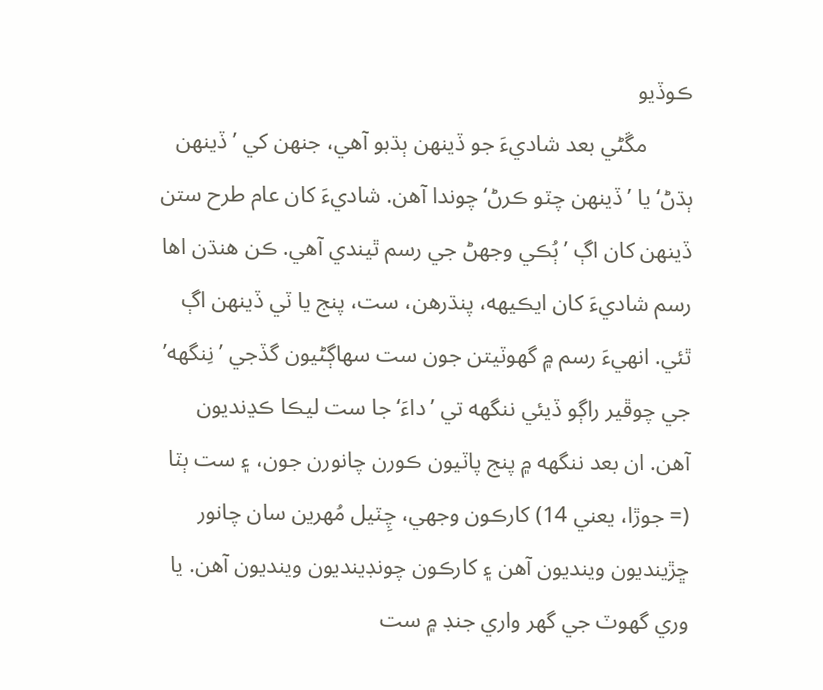ڪوڏيو
        مڱڻي بعد شاديءَ جو ڏينهن ٻڌبو آهي، جنهن کي ’ڏينهن ٻڌڻ‘ يا ’ڏينهن چٽو ڪرڻ‘چوندا آهن. شاديءَ کان عام طرح ستن ڏينهن کان اڳ ’ٻُڪي وجهڻ جي رسم ٿيندي آهي. ڪن هنڌن اها رسم شاديءَ کان ايڪيهه، پنڌرهن، ست، پنج يا ٽي ڏينهن اڳ ٿئي. انهيءَ رسم ۾ گهوٽيتن جون ست سهاڳڻيون گڏجي ’نِنگهه’ جي چوڦير راڳو ڏيئي ننگهه تي ’داءَ‘ جا ست ليڪا ڪڍنديون آهن. ان بعد ننگهه ۾ پنج پاٽيون ڪورن چانورن جون، ۽ ست ٻٽا (= جوڙا، يعني 14) کارڪون وجهي، چِٽيل مُهرين سان چانور ڇڙينديون وينديون آهن ۽ کارڪون چونڊينديون وينديون آهن. يا وري گهوٽ جي گهر واري جنڊ ۾ ست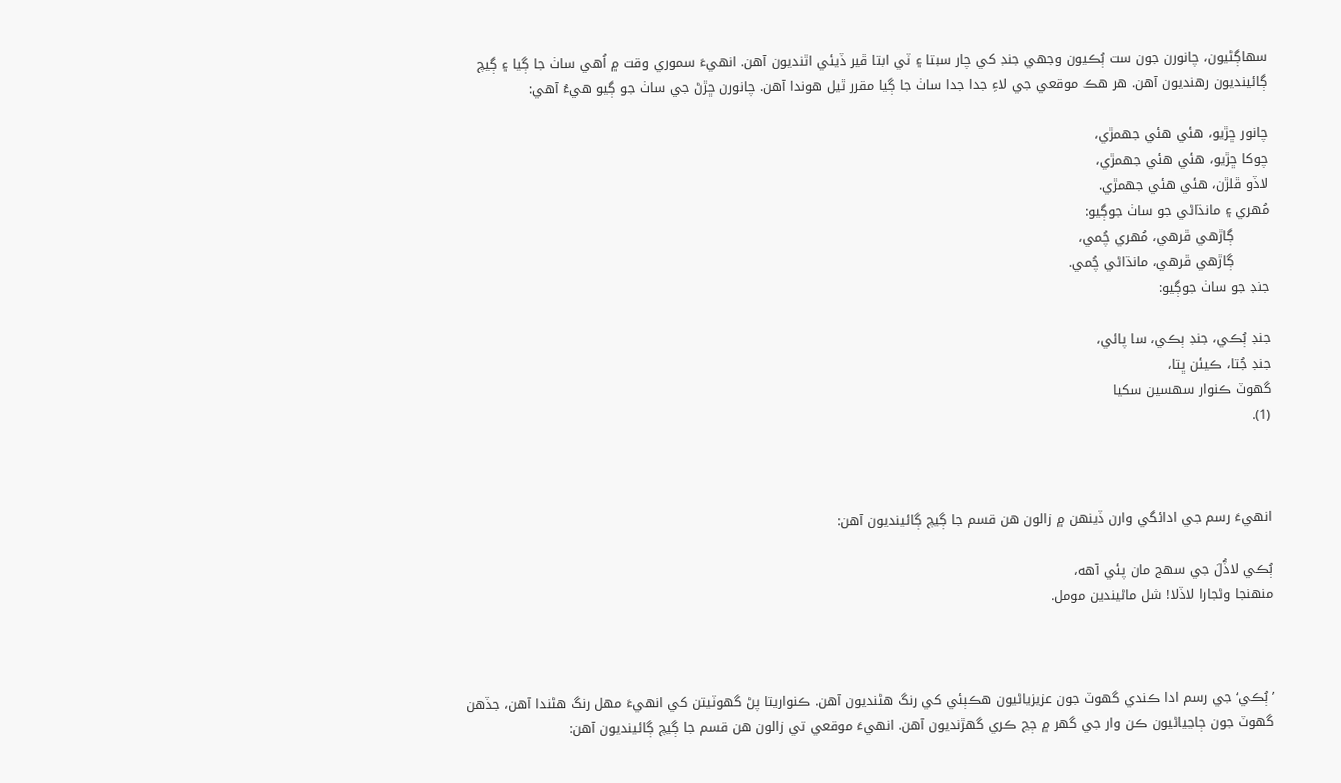سهاڳڻيون، چانورن جون ست ٻُڪيون وجهي جنڊ کي چار سبتا ۽ ٽي ابتا ڦير ڏيئي اٿنديون آهن. انهيءَ سموري وقت ۾ اُهي ساٺ جا ڳيا ۽ ڳيچ ڳائينديون رهنديون آهن. هر هڪ موقعي جي لاءِ جدا جدا ساٺ جا ڳيا مقرر ٿيل هوندا آهن. چانورن ڇڙڻ جي ساٺ جو ڳيو هيءُ آهي:

چانور ڇڙيو، هئي هئي جهمڙي،
چوکا ڇڙيو، هئي هئي جهمڙي،
لاڏو ڦلڙن، هئي هئي جهمڙي.
مُهري ۽ مانڌاڻي جو ساٺ جوڳيو:
        ڳاڙهي ڦرهي، مُهري چُمي،
        ڳاڙهي ڦرهي، مانڌاڻي چُمي.
جنڊ جو ساٺ جوڳيو:

جنڊ ٻُڪي، جنڊ ٻڪي، سا پائي،
جنڊ جُتا، ڪيئن ڀتا،
گهوٽ ڪنوار سهسين سکيا
(1).



انهيءَ رسم جي ادائگي وارن ڏينهن ۾ زالون هن قسم جا ڳيچ ڳائينديون آهن:

ٻُڪي لاڏُلَ جي سهج مان پئي آهه،
منهنجا وڻجارا لاڏلا! شل ماڻيندين مومل.



’ٻُڪي‘ جي رسم ادا ڪندي گهوٽ جون عزيزياڻيون هڪٻئي کي رنگ هڻنديون آهن. ڪنواريتا پڻ گهوٽيتن کي انهيءَ مهل رنگ هڻندا آهن، جڏهن گهوٽ جون ڄاڃياڻيون ڪن وار جي گهر ۾ ڄڃ ڪري گهڙنديون آهن. انهيءَ موقعي تي زالون هن قسم جا ڳيچ ڳائينديون آهن: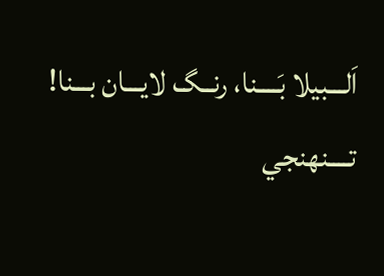اَلـــبيلا بَــــنا، رنــگ لايـــان بـــنا!
تــــنهنجي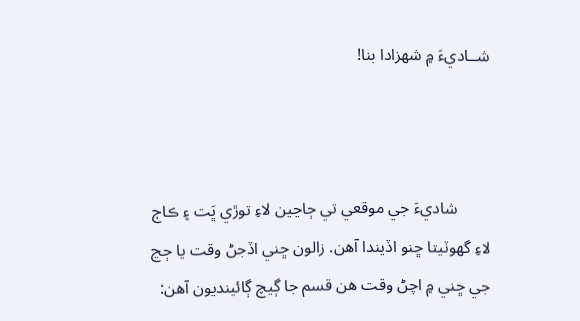شــاديءَ ۾ شهزادا بنا!



        شاديءَ جي موقعي تي ڄاڃين لاءِ توڙي ڀَت ۽ ڪاڄ لاءِ گهوٽيتا ڇنو اڏيندا آهن. زالون ڇني اڏجڻ وقت يا ڄڃ جي ڇني ۾ اچڻ وقت هن قسم جا ڳيچ ڳائينديون آهن: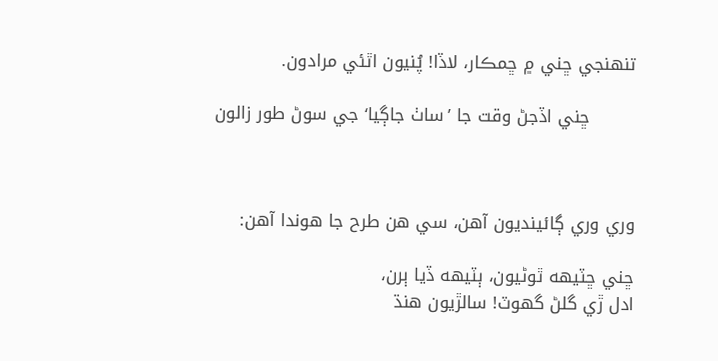تنهنجي ڇني ۾ ڇمڪار، لاڏا! پُنيون اٿئي مرادون.

        ڇني اڏجڻ وقت جا ’ساٺ جاڳيا‘ جي سوڻ طور زالون



وري وري ڳائينديون آهن، سي هن طرح جا هوندا آهن:

ڇني ڇٽيهه ٿوڻيون، ٻٽيهه ڏيا ٻرن،
ادل ڙي گلڻ گهوٽ! سالڙيون هنڌ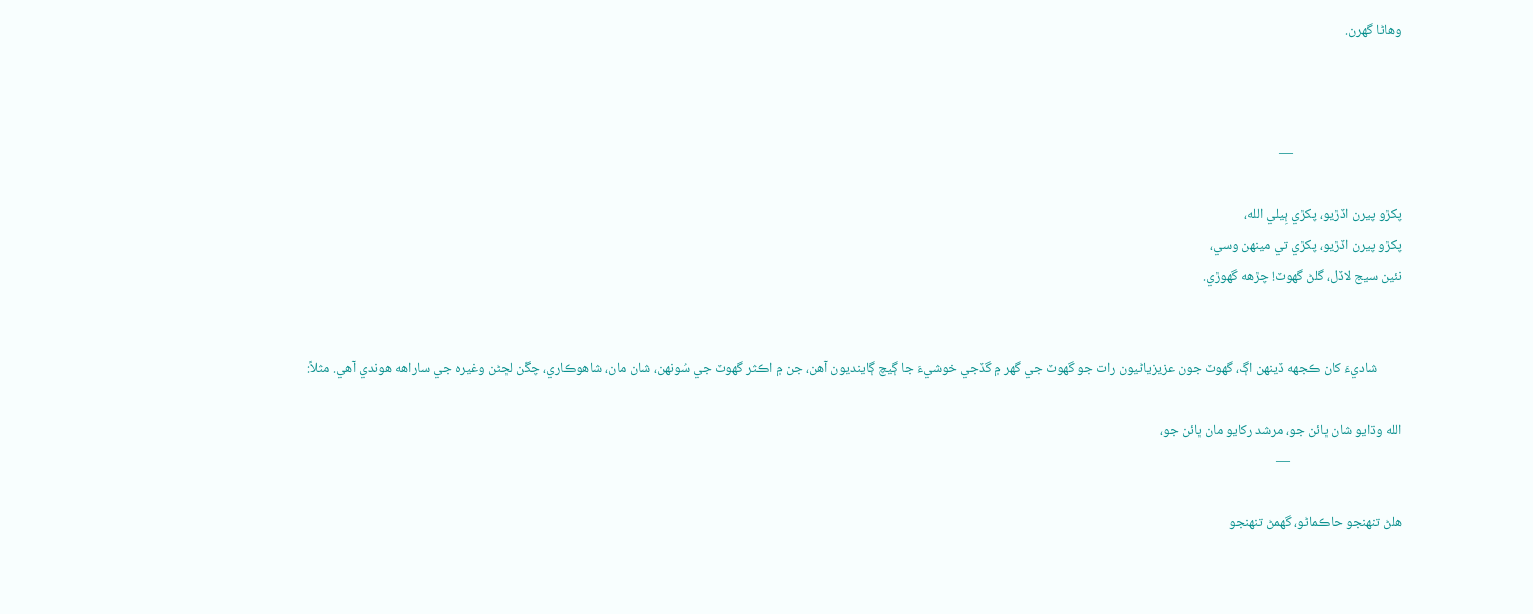وهاڻا گهرن.



                                   —

پکڙو پيرن اڏڙيو، پکڙي ٻِيلي الله،
پکڙو پيرن اڏڙيو، پکڙي تي مينهن وسي،
نئين سيج لاڏل، گلڻ گهوٽ! چڙهه گهوڙي.


        شاديءَ کان ڪجهه ڏينهن اڳ، گهوٽ جون عزيزياڻيون رات جو گهوٽ جي گهر ۾ گڏجي خوشيءَ جا ڳيچ ڳاينديون آهن، جن ۾ اڪثر گهوٽ جي سُونهن، شان مان، شاهوڪاري، چڱن لڇڻن وغيره جي ساراهه هوندي آهي. مثلاً:

الله وڌايو شان ڀائن جو، مرشد رکايو مان ڀائن جو،
                                    —

هلڻ تنهنجو حاڪماڻو، گهمڻ تنهنجو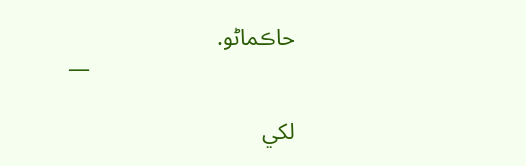حاڪماڻو.
                                    —

لکي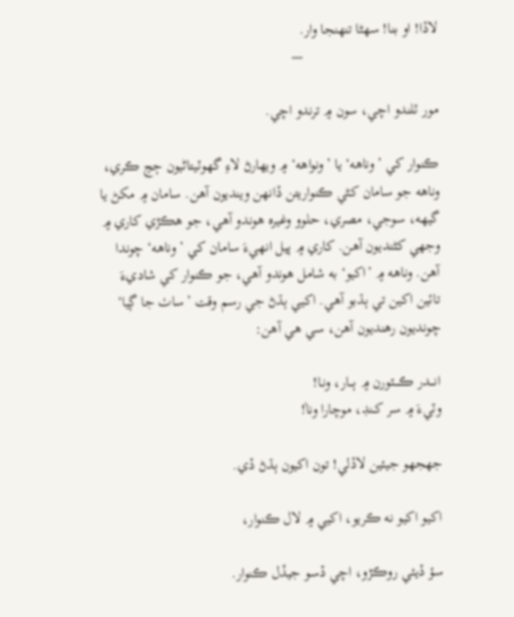لاڏا! او بنا! سهڻا تنهنجا وار.
                                    —

مور ٽلندو اچي، سون ۾ ترندو اچي.

ڪنوار کي ’وناهه‘ يا ’ونواهه‘ ۾ ويهارڻ لاءِ گهوٽيتاڻيون ڄڃ ڪري، وناهه جو سامان کڻي ڪنواريتن ڏانهن وينديون آهن. سامان ۾ مکڻ يا گيهه، سوجي، مصري، حلوو وغيره هوندو آهي، جو هڪڙي کاري ۾ وجهي کڻنديون آهن. کاري ۾ پيل انهيءَ سامان کي ’وناهه‘ چوندا آهن. وناهه ۾ ’اکيو‘ به شامل هوندو آهي، جو ڪنوار کي شاديءَ تائين اکين تي ٻڌبو آهي. اکيي ٻڌڻ جي رسم وقت ’ساٺ جا ڳيا‘ چونديون رهنديون آهن، سي هي آهن:

انـــدر ڪــــٽورن ۾ ٻـــار، ونـا!
وٽيءَ ۾ سر کــنڊ، موچارا وناٰ!

جهجهو جيئين لاڏلي! تون اکيون ٻڌڻ ڏي.

اکيو اکيو نه ڪريو، اکيي ۾ لال ڪنوار،

سؤ ڏيئي روڪڙو، اچي ڏسو جيڏل ڪنوار.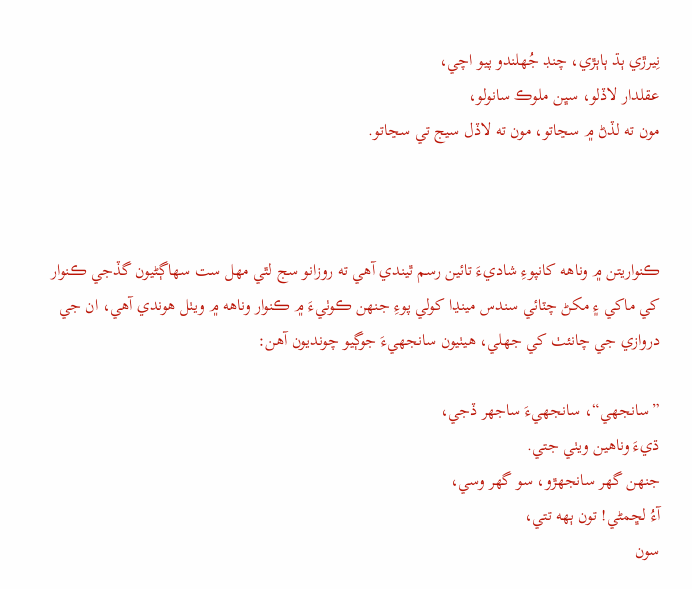نِيرڙي ٻڌ ٻاٻڙي، چنڊ جُهلندو پيو اچي،
عقلدار لاڏلو، سڀن ملوڪ سانولو،
مون ته لڏڻ ۾ سڃاتو، مون ته لاڏل سيج تي سڃاتو.



ڪنواريتن ۾ وناهه کانپوءِ شاديءَ تائين رسم ٿيندي آهي ته روزانو سج لٿي مهل ست سهاڳڻيون گڏجي ڪنوار کي ماکي ۽ مکڻ چٽائي سندس مينڍا کولي پوءِ جنهن ڪوٺيءَ ۾ ڪنوار وناهه ۾ ويٺل هوندي آهي، ان جي دروازي جي چانئٺ کي جهلي، هيٺيون سانجهيءَ جوڳيو چونديون آهن:

”سانجهي“، سانجهيءَ ساجهر ڏجي،
ڌيءَ وناهين ويٺي جتي.
جنهن گهر سانجهڙو، سو گهر وسي،
آءُ لڇمڻي! تون ٻهه تتي،
سون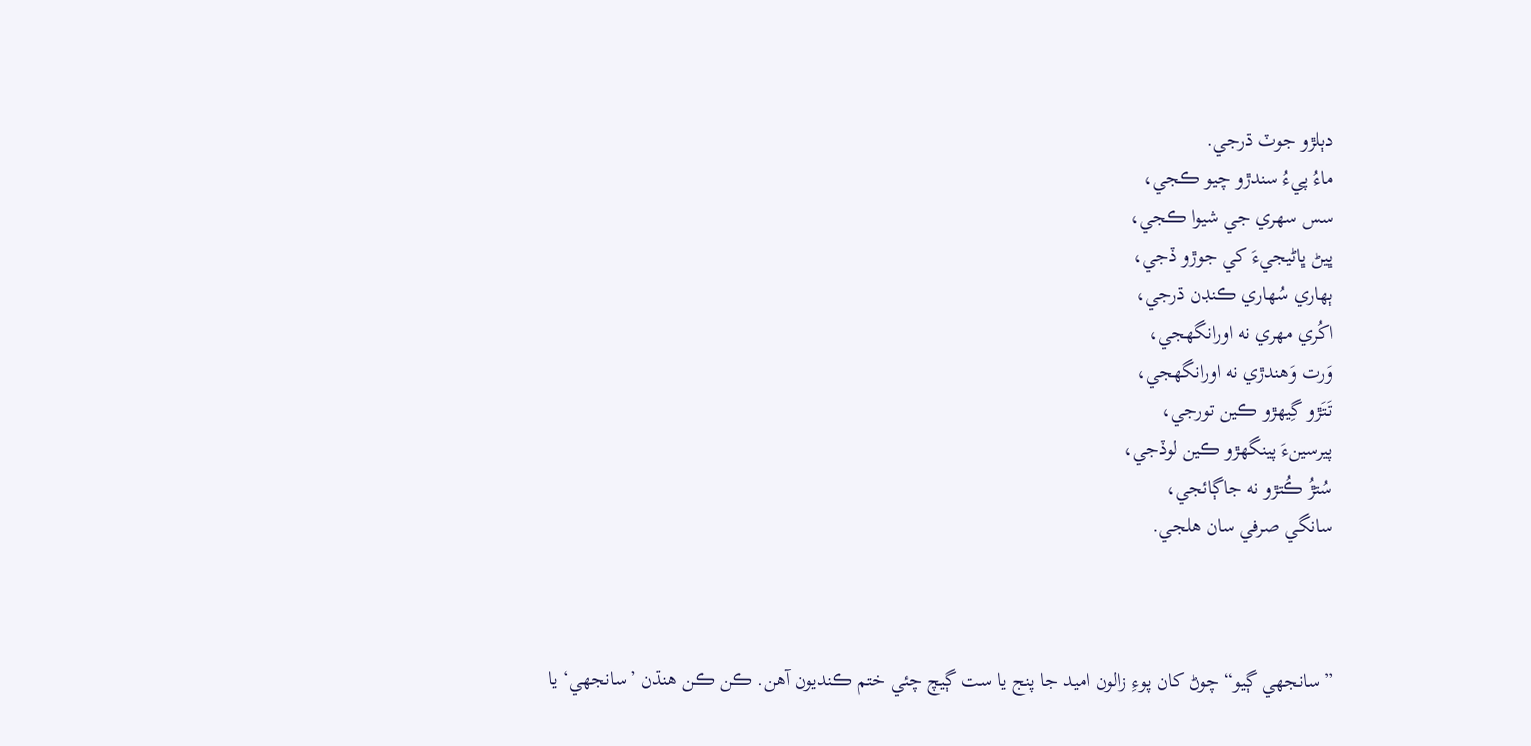دٻلڙو جوٽ ڌرجي.
ماءُ پيءُ سندڙو چيو ڪجي،
سس سهري جي شيوا ڪجي،
ڀيڻ ڀاڻيجيءَ کي جوڙو ڏجي،
ٻهاري سُهاري ڪنڊن ڌرجي،
اکُري مهري نه اورانگهجي،
وَرت وَهندڙي نه اورانگهجي،
تَتَڙو گِيهڙو ڪين تورجي،
پيرسينءَ پينگهڙو ڪين لوڏجي،
سُتڙُ ڪُتڙو نه جاڳائجي،
سانگي صرفي سان هلجي.



”سانجهي ڳيو“ چوڻ کان پوءِ زالون اميد جا پنج يا ست ڳيچ چئي ختم ڪنديون آهن. ڪن ڪن هنڌن ’سانجهي‘ يا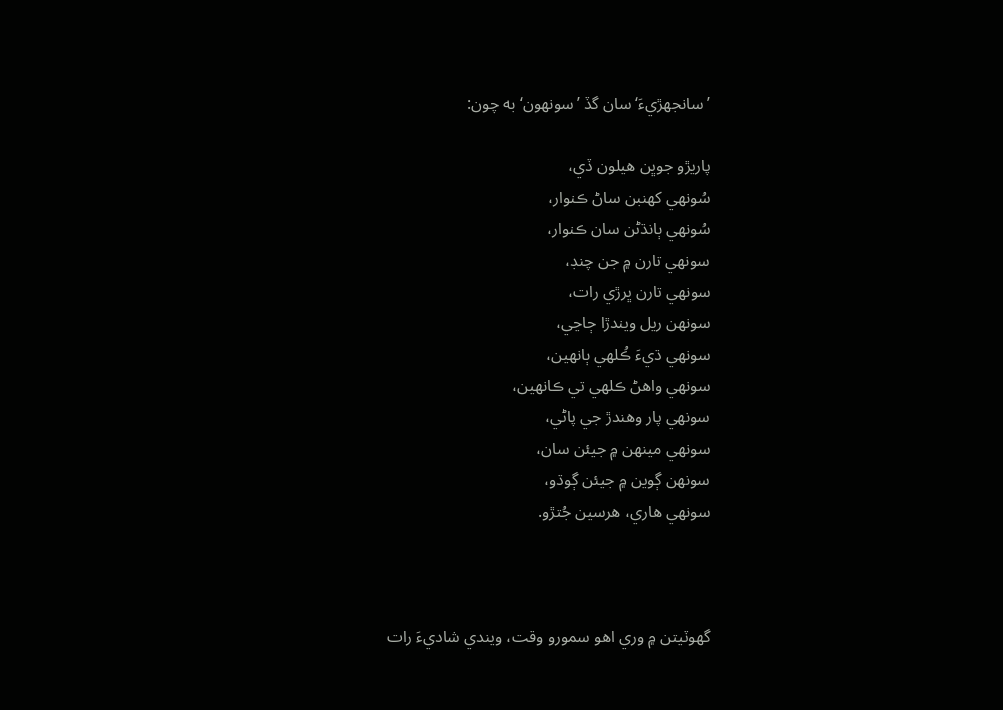’سانجهڙيءَ‘ سان گڏ ’سونهون‘ به چون:

پاريڙو جوڀن هيلون ڏي،
سُونهي کهنبن ساڻ ڪنوار،
سُونهي ٻانڌڻن سان ڪنوار،
سونهي تارن ۾ جن چنڊ،
سونهي تارن ڀرڙي رات،
سونهن ريل ويندڙا ڄاڃي،
سونهي ڌيءَ ڪُلهي ٻانهين،
سونهي واهڻ ڪلهي تي ڪانهين،
سونهي پار وهندڙ جي پاڻي،
سونهي مينهن ۾ جيئن سان،
سونهن ڳوين ۾ جيئن ڳوڌو،
سونهي هاري، هرسين جُتڙو.



گهوٽيتن ۾ وري اهو سمورو وقت، ويندي شاديءَ رات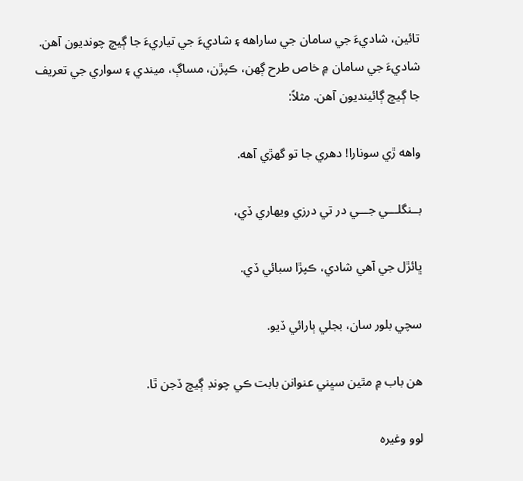تائين، شاديءَ جي سامان جي ساراهه ۽ شاديءَ جي تياريءَ جا ڳيچ چونديون آهن. شاديءَ جي سامان ۾ خاص طرح ڳهن، ڪپڙن، مساڳ، ميندي ۽ سواري جي تعريف جا ڳيچ ڳائينديون آهن. مثلاً:

واهه ڙي سونارا! دهري جا تو گهڙي آهه.

بــنگلـــي جـــي در تي درزي ويهاري ڏي،

ڀائڙل جي آهي شادي، ڪپڙا سبائي ڏي.

سچي بلور سان، بجلي ٻارائي ڏيو.

هن باب ۾ مٿين سڀني عنوانن بابت ڪي چونڊ ڳيچ ڏجن ٿا.

لوو وغيره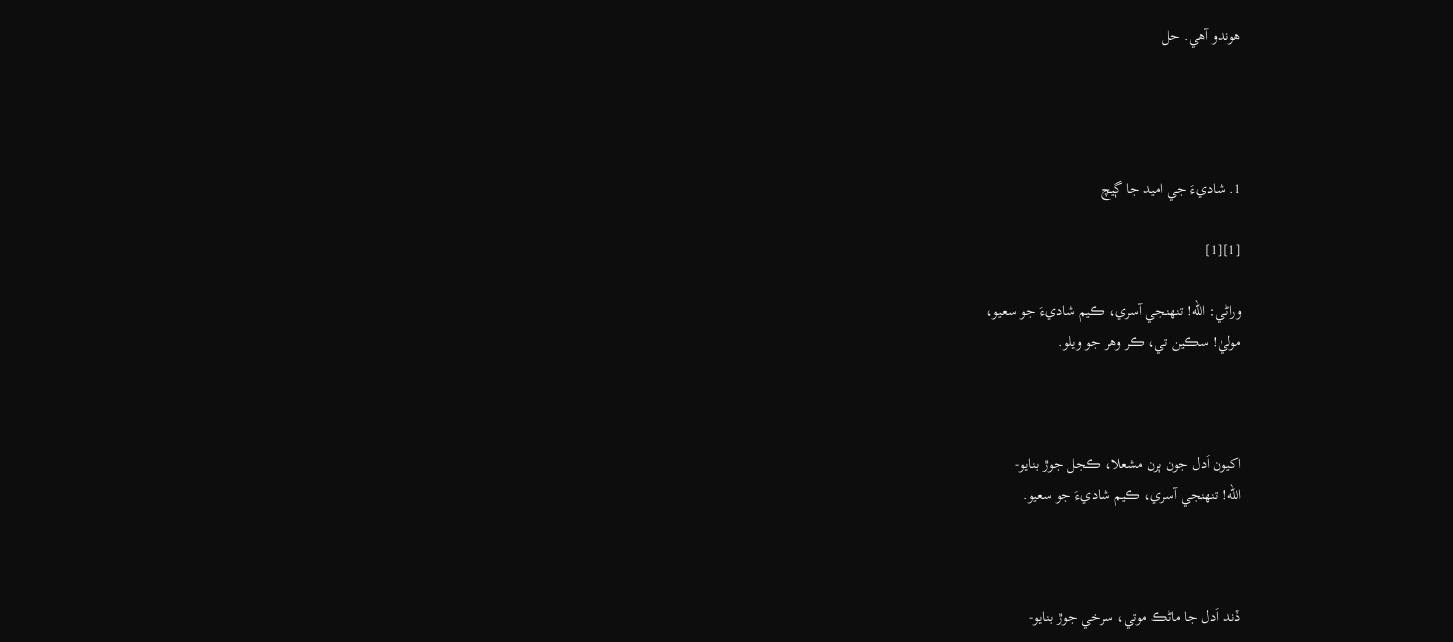هوندو آهي. حل




1. شاديءَ جي اميد جا ڳيچ

[1][1]

وراڻي: الله! تنهنجي آسري، ڪيم شاديءَ جو سعيو،
موليٰ! سڪين تي، ڪر وهر جو ويلو.



اکيون اَدل جون ٻرن مشعلا، ڪجل جوڙ بنايو-
الله! تنهنجي آسري، ڪيم شاديءَ جو سعيو.



ڏند اَدل جا ماڻڪ موتي، سرخي جوڙ بنايو-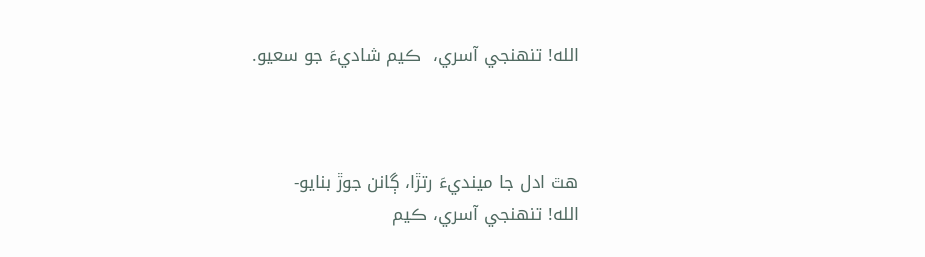الله! تنهنجي آسري،  ڪيم شاديءَ جو سعيو.



هٿ ادل جا مينديءَ رتڙا، ڳانن جوڙ بنايو-
الله! تنهنجي آسري، ڪيم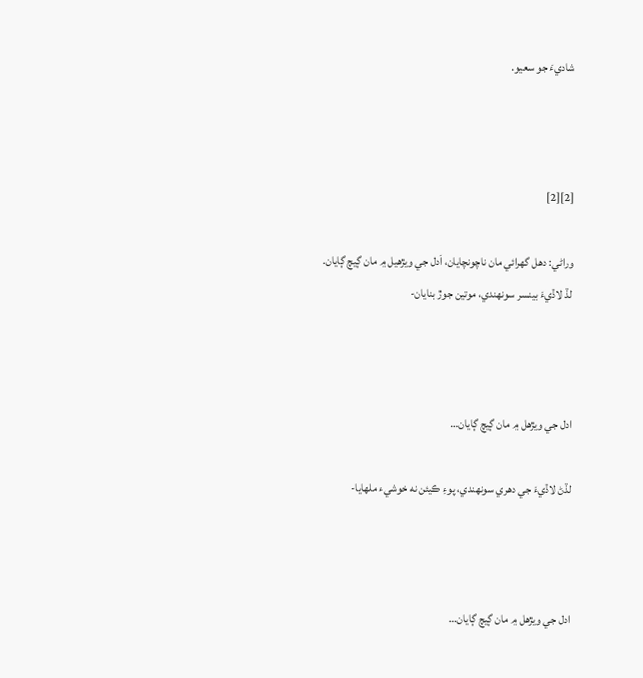شاديءَ جو سعيو.



[2][2]

وراڻي: دهل گهرائي مان ناچونچايان، اَدل جي ويڙهيل ۾ مان ڳيچ ڳايان.
لڏ لاڏيءَ بينسر سونهندي، موتين جوڙ بنايان-



ادل جي ويڙهل ۾ مان ڳيچ ڳايان…

لڏڻ لاڏيءَ جي دهري سونهندي، پوءِ ڪيئن نه خوشيء ملهايا-



ادل جي ويڙهل ۾ مان ڳيچ ڳايان…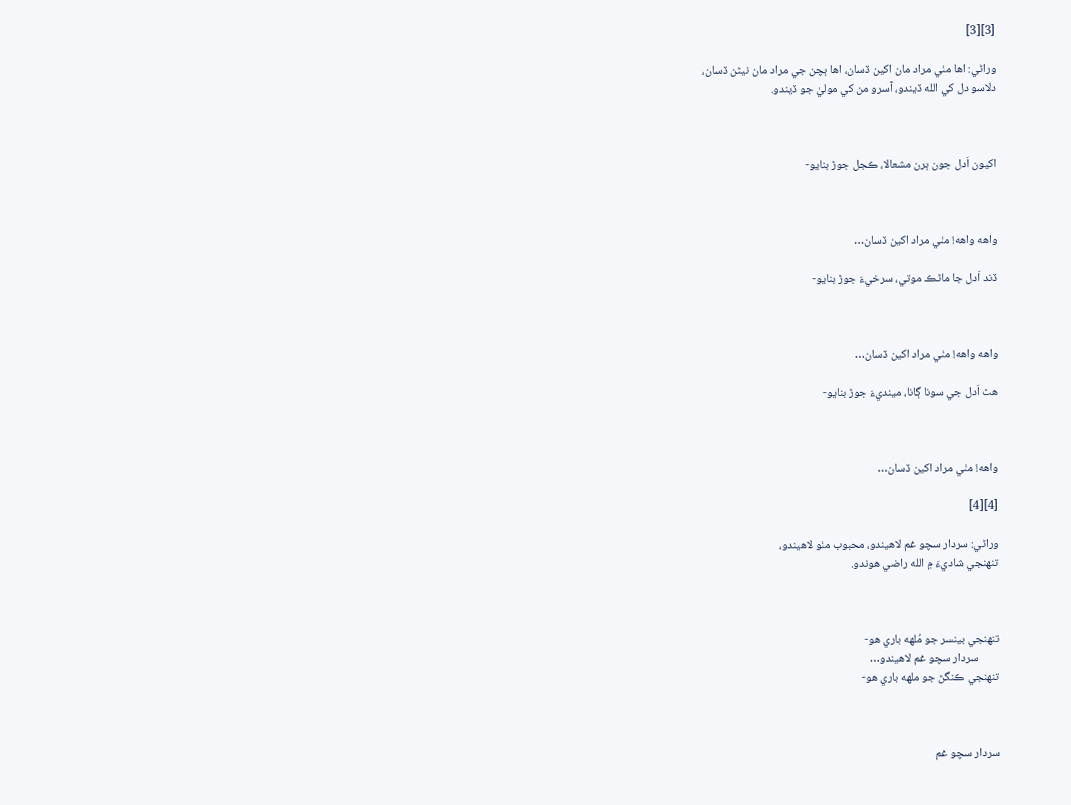[3][3]

وراڻي: اها مٺي مراد مان اکين ڏسان، اها ٻچن جي مراد مان نيڻن ڏسان،
دلاسو دل کي الله ڏيندو، آسرو من کي موليٰ جو ڏيندو.



اکيون اَدل جون ٻرن مشعالا، ڪجل جوڙ بنايو-



واهه واهه! مٺي مراد اکين ڏسان…

ڏند اَدل جا ماڻڪ موتي، سرخيءَ جوڙ بنايو-



واهه واهه! مٺي مراد اکين ڏسان…

هٿ اَدل جي سونا ڳانا، مينديءَ جوڙ بنايو-



واهه! مٺي مراد اکين ڏسان…

[4][4]

وراڻي: سردار سچو غم لاهيندو، محبوب مٺو لاهيندو،
تنهنجي شاديءَ ۾ الله راضي هوندو.



تنهنجي بينسر جو مُلهه باري هو-
        سردار سچو غم لاهيندو…
تنهنجي ڪنگڻ جو ملهه باري هو-



سردار سچو غم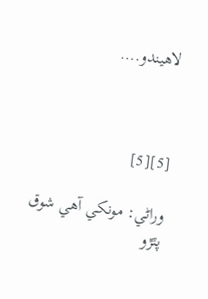لاهيندو.…



[5][5]

وراڻي: مونکي آهي شوق پٽڙو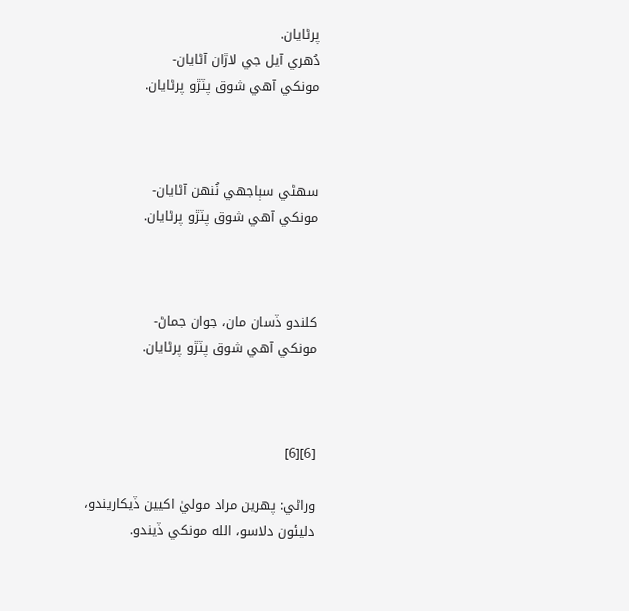پرڻايان.
دُهري آيل جي لاڙان آڻايان-
مونکي آهي شوق پٽڙو پرڻايان.



سهڻي سٻاجهي نُنهن آڻايان-
مونکي آهي شوق پٽڙو پرڻايان.



کلندو ڏسان مان، جوان جماڻ-
مونکي آهي شوق پٽڙو پرڻايان.



[6][6]

وراڻي: پهرين مراد موليٰ اکيين ڏيکاريندو،
دليئون دلاسو، الله مونکي ڏيندو.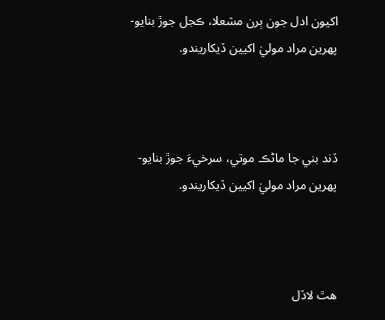اکيون ادل جون ٻرن مشعلا، ڪجل جوڙ بنايو-
پهرين مراد موليٰ اکيين ڏيکاريندو.



ڏند بني جا ماڻڪ موتي، سرخيءَ جوڙ بنايو-
پهرين مراد موليٰ اکيين ڏيکاريندو.



هٿ لاڏل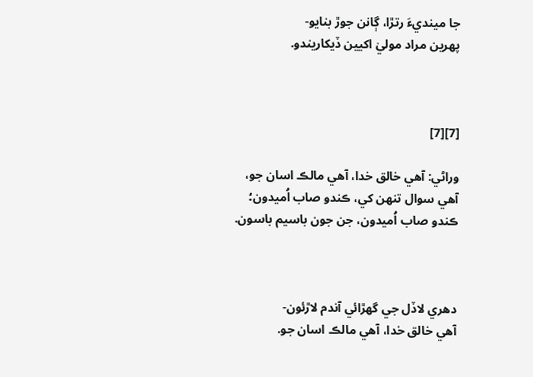جا مينديءَ رتڙا، ڳانن جوڙ بنايو-
پهرين مراد موليٰ اکيين ڏيکاريندو.



[7][7]

وراڻي: آهي خالق خدا، آهي مالڪ اسان جو،
آهي سوال تنهن کي، ڪندو صاب اُميدون؛
ڪندو صاب اُميدون، جن جون باسيم باسون.



دهري لاڏل جي گهڙائي آندم لاڙئون-
آهي خالق خدا، آهي مالڪ اسان جو.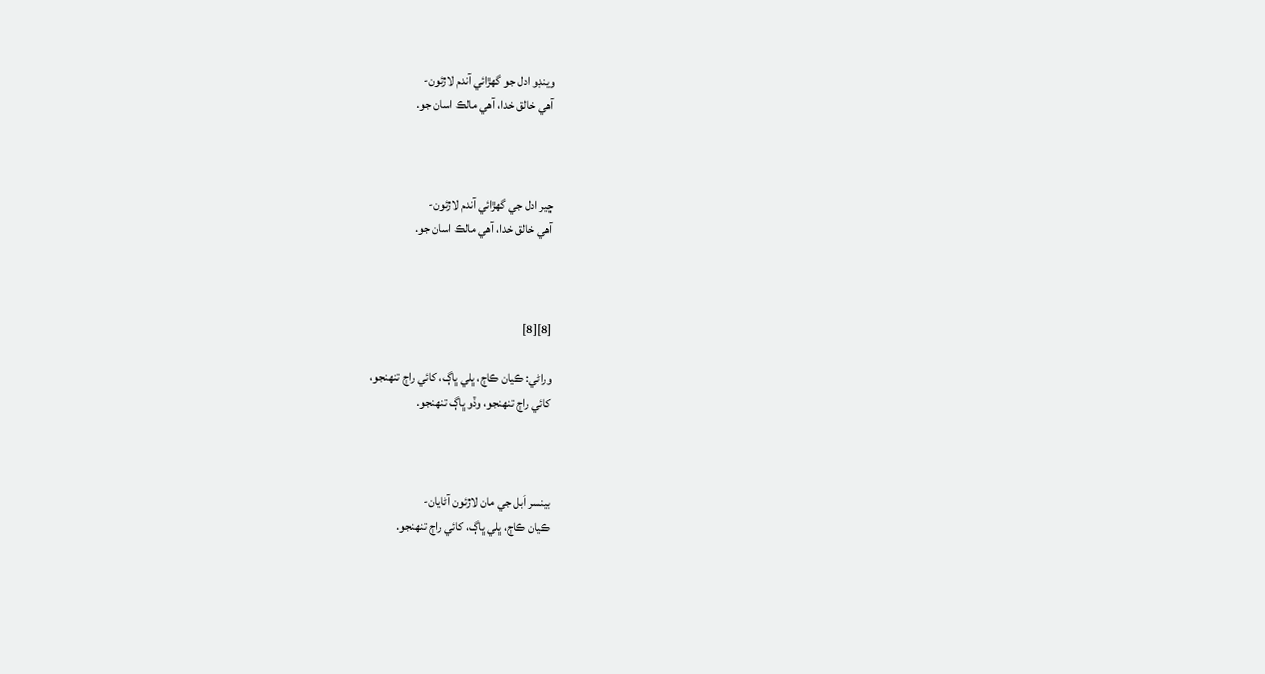وينڊو ادل جو گهڙائي آندم لاڙئون-
آهي خالق خدا، آهي مالڪ اسان جو.



ڇير ادل جي گهڙائي آندم لاڙئون-
آهي خالق خدا، آهي مالڪ اسان جو.



[8][8]

وراڻي: ڪيان ڪاڄ، ڀلي ڀاڳ، کائي راڄ تنهنجو،
کائي راڄ تنهنجو، وڏو ڀاڳ تنهنجو.



بينسر اَبل جي مان لاڙئون آڻايان-
ڪيان ڪاڄ، ڀلي ڀاڳ، کائي راڄ تنهنجو.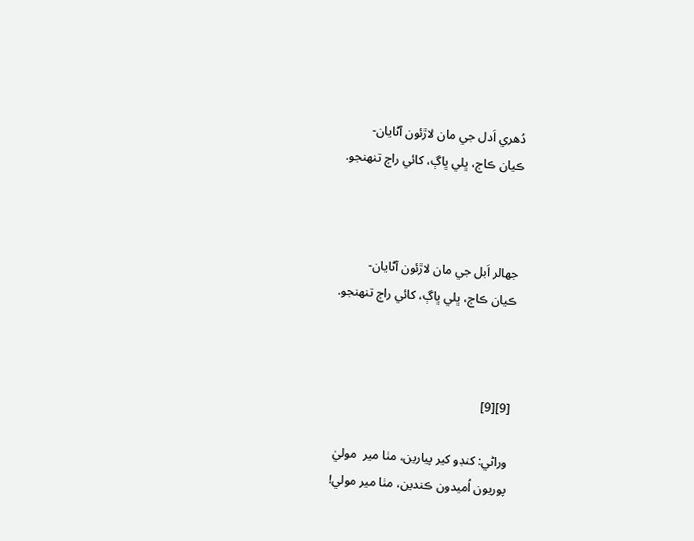دُهري اَدل جي مان لاڙئون آڻايان-
ڪيان ڪاڄ، ڀلي ڀاڳ، کائي راڄ تنهنجو.



جهالر اَبل جي مان لاڙئون آڻايان-
ڪيان ڪاڄ، ڀلي ڀاڳ، کائي راڄ تنهنجو.



[9][9]

وراڻي: کنڊو کير پيارين، مٺا مير  موليٰ
پوريون اُميدون ڪندين، مٺا مير مولي!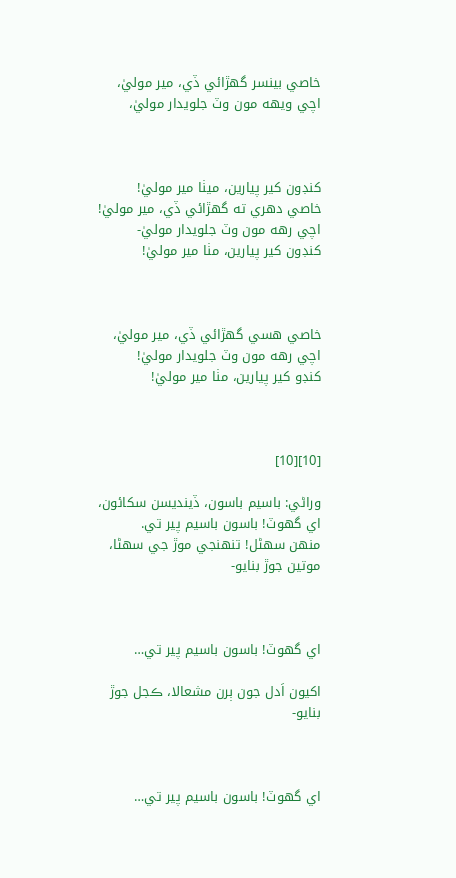خاصي بينسر گهڙائي ڏي، مير موليٰ،
اچي ويهه مون وٽ جلويدار موليٰ،



کنڊون کير پيارين، ميٺا مير موليٰ!
خاصي دهري ته گهڙائي ڏي، مير موليٰ!
اچي رهه مون وٽ جلويدار موليٰ-
کنڊون کير پيارين، مٺا مير موليٰ!



خاصي هسي گهڙائي ڏي، مير موليٰ،
اچي رهه مون وٽ جلويدار موليٰ!
کنڊو کير پيارين، مٺا مير موليٰ!



[10][10]

وراڻي: باسيم باسون، ڏينديسن سکائون، اي گهوٽ! باسون باسيم پير تي.
منهن سهڻل! تنهنجي موڙ جي سهڻا، موتين جوڙ بنايو-



اي گهوٽ! باسون باسيم پير تي…

اکيون اَدل جون ٻرن مشعالا، ڪجل جوڙ بنايو-



اي گهوٽ! باسون باسيم پير تي…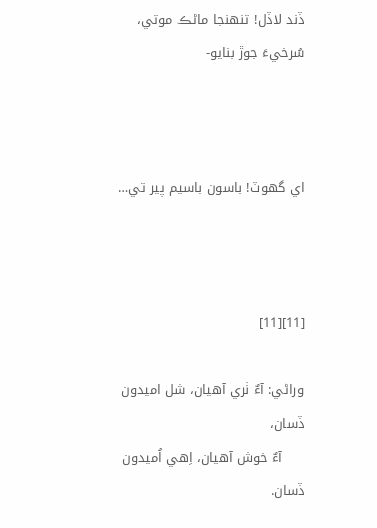ڏند لاڏل! تنهنجا ماڻڪ موتي، سُرخيءَ جوڙ بنايو-



اي گهوٽ! باسون باسيم پير تي…



[11][11]

وراڻي: آءٌ ٺري آهيان، شل اميدون ڏسان،
     آءٌ خوش آهيان، اِهي اُميدون ڏسان.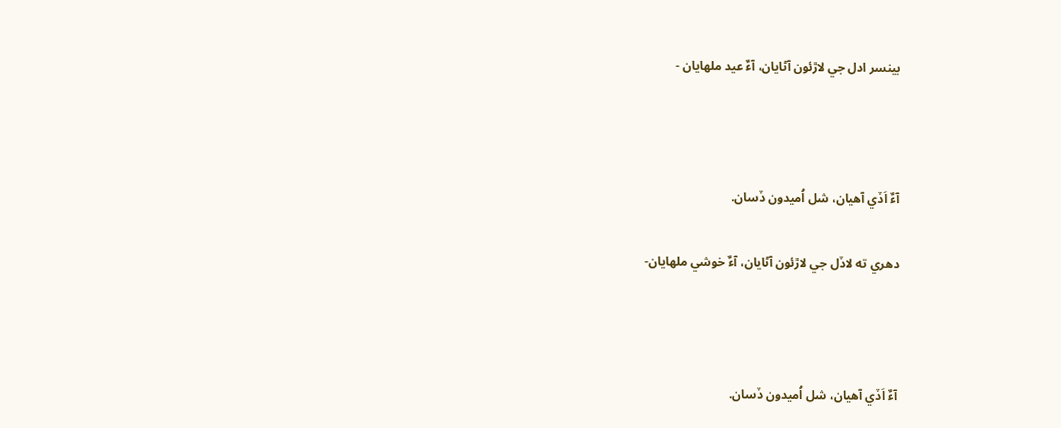بينسر ادل جي لاڙئون آڻايان، آءٌ عيد ملهايان -



آءٌ اَڏي آهيان، شل اُميدون ڏسان.

دهري ته لاڏل جي لاڙئون آڻايان، آءٌ خوشي ملهايان-



آءٌ اَڏي آهيان، شل اُميدون ڏسان.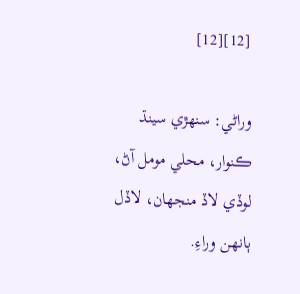[12][12]

وراڻي: سنهڙي سينڌ ڪنوار، محلي مومل آڻ،
لوڏي لاڏ منجهان، لاڏل ٻانهن وراءِ.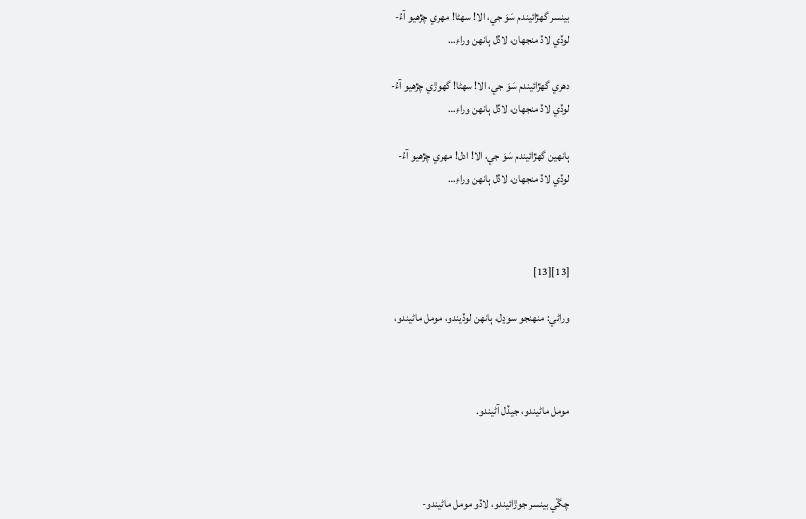بينسر گهڙائيندم سَوَ جي، الا! سهڻا! مهري چڙهيو آءُ-
لوڏي لاڏ منجهان، لاڏل ٻانهن وراءِ…

دهري گهڙائيندم سَوَ جي، الا! سهڻا! گهوڙي چڙهيو آءُ-
لوڏي لاڏ منجهان، لاڏل ٻانهن وراءِ…

ٻانهين گهڙائيندم سَوَ جي، الا! ادل! مهري چڙهيو آءُ-
لوڏي لاڏ منجهان، لاڏل ٻانهن وراءِ…



[13][13]

وراڻي: منهنجو سوڍل، ٻانهن لوڏيندو، مومل ماڻيندو،



مومل ماڻيندو، جيڏل آڻيندو.



چڱي بينسر جوڙائيندو، لاڏو مومل ماڻيندو-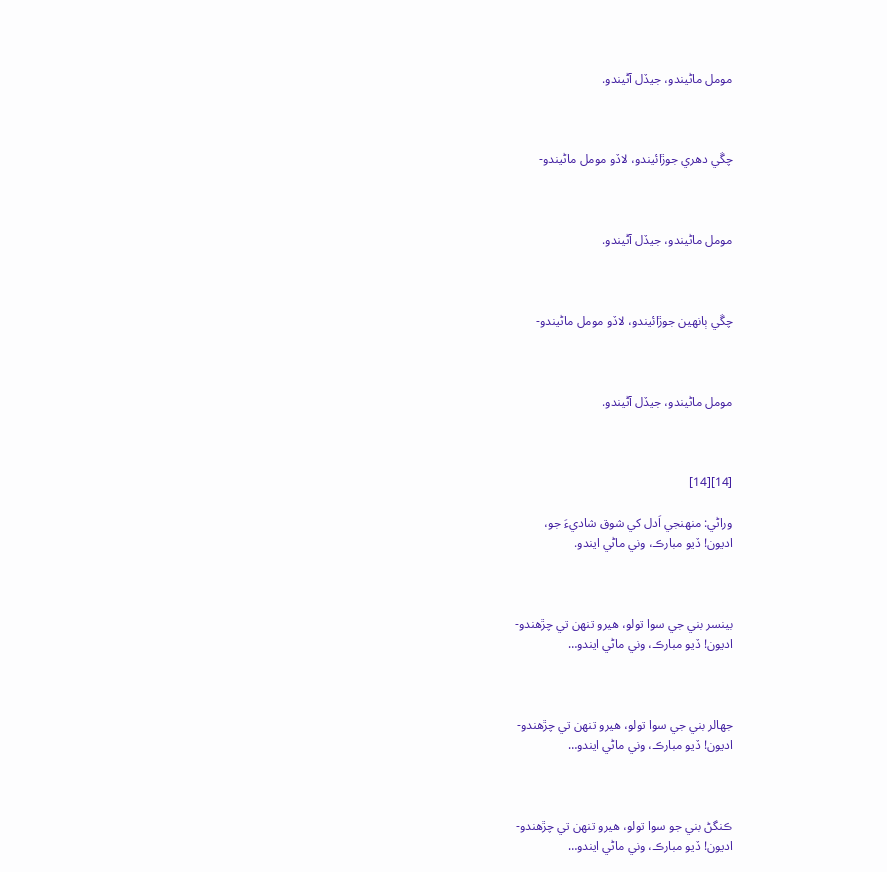مومل ماڻيندو، جيڏل آڻيندو.



چڱي دهري جوڙائيندو، لاڏو مومل ماڻيندو-



مومل ماڻيندو، جيڏل آڻيندو.



چڱي ٻانهين جوڙائيندو، لاڏو مومل ماڻيندو-



مومل ماڻيندو، جيڏل آڻيندو.



[14][14]

وراڻي: منهنجي اَدل کي شوق شاديءَ جو،
اديون! ڏيو مبارڪ، وني ماڻي ايندو.



بينسر بني جي سوا تولو، هيرو تنهن تي چڙهندو-
اديون! ڏيو مبارڪ، وني ماڻي ايندو…



جهالر بني جي سوا تولو، هيرو تنهن تي چڙهندو-
اديون! ڏيو مبارڪ، وني ماڻي ايندو…



ڪنگڻ بني جو سوا تولو، هيرو تنهن تي چڙهندو-
اديون! ڏيو مبارڪ، وني ماڻي ايندو…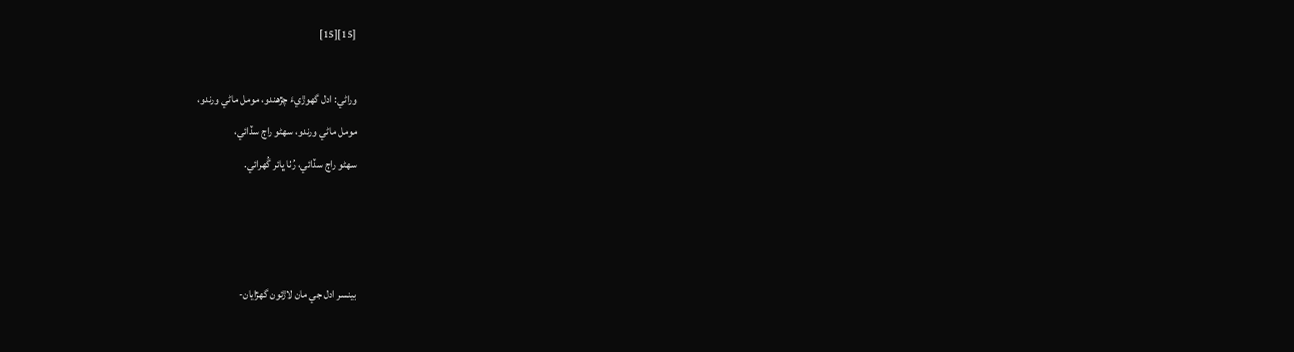[15][15]

وراڻي: ادل گهوڙيءَ چڙهندو، مومل ماڻي ورندو،
مومل ماڻي ورندو، سهڻو راڄ سڏائي،
سهڻو راڄ سڏائي، رُٺا ڀائر گُهرائي.



بينسر ادل جي مان لاڙئون گهڙايان-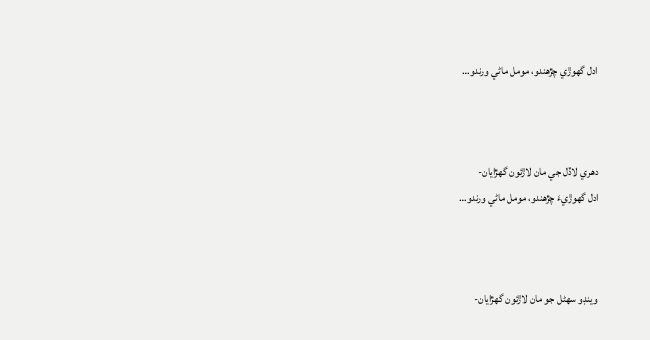ادل گهوڙي چڙهندو، مومل ماڻي ورندو…



دهري لاڏل جي مان لاڙئون گهڙايان-
ادل گهوڙيءَ چڙهندو، مومل ماڻي ورندو…



وينڊو سهڻل جو مان لاڙئون گهڙايان-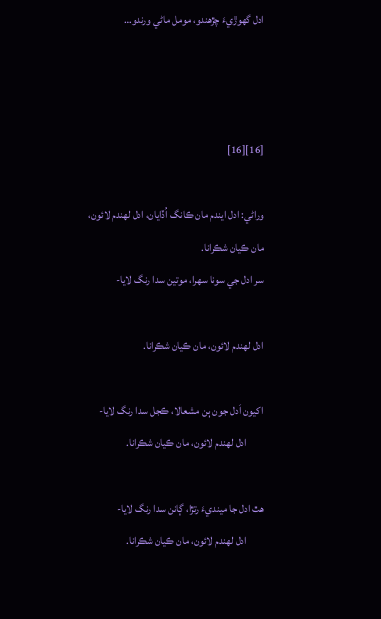ادل گهوڙيءَ چڙهندو، مومل ماڻي ورندو…



[16][16]

وراڻي: ادل ايندم مان ڪانگ اُڏايان، ادل لهندم لائون، مان ڪيان شڪرانا.
سر ادل جي سونا سهرا، موتين سدا رنگ لايا-

ادل لهندم لائون، مان ڪيان شڪرانا.

اکيون اَدل جون ٻن مشعالا، ڪجل سدا رنگ لايا-
        ادل لهندم لائون، مان ڪيان شڪرانا.

هٿ ادل جا مينديءَ رتڙا، ڳانن سدا رنگ لايا-
        ادل لهندم لائون، مان ڪيان شڪرانا.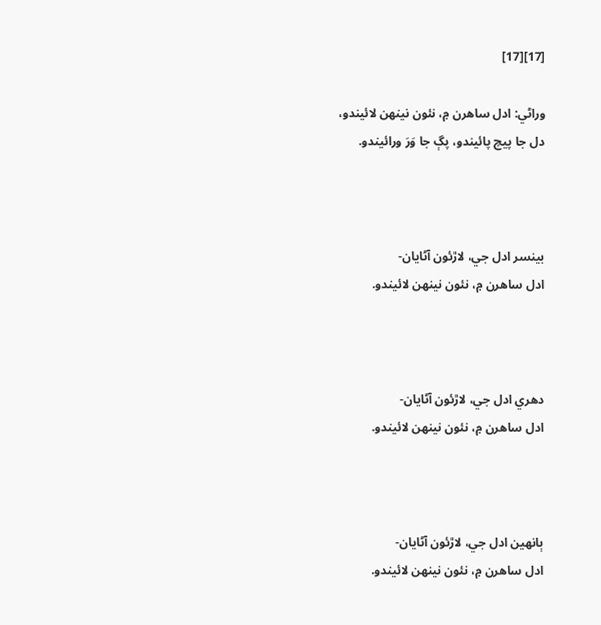[17][17]

وراڻي: ادل ساهرن ۾، نئون نينهن لائيندو،
دل جا پيچ پائيندو، پڳ جا وَرَ ورائيندو.



بينسر ادل جي، لاڙئون آڻايان-
ادل ساهرن ۾، نئون نينهن لائيندو.



دهري ادل جي، لاڙئون آڻايان-
ادل ساهرن ۾، نئون نينهن لائيندو.



ٻانهين ادل جي، لاڙئون آڻايان-
ادل ساهرن ۾، نئون نينهن لائيندو.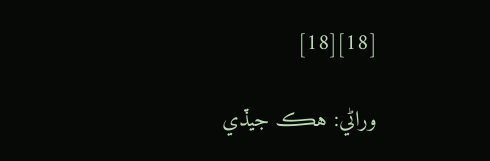[18][18]

وراڻي: هڪ جيڏي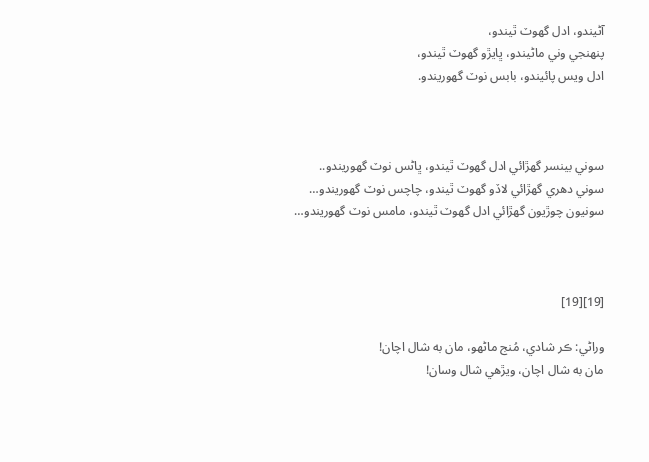آڻيندو، ادل گهوٽ ٿيندو،
پنهنجي وني ماڻيندو، ڀايڙو گهوٽ ٿيندو،
ادل ويس پائيندو، بابس نوٽ گهوريندو.



سوني بينسر گهڙائي ادل گهوٽ ٿيندو، ڀاڻس نوٽ گهوريندو..
سوني دهري گهڙائي لاڏو گهوٽ ٿيندو، چاچس نوٽ گهوريندو…
سونيون چوڙيون گهڙائي ادل گهوٽ ٿيندو، مامس نوٽ گهوريندو…



[19][19]

وراڻي: ڪر شادي، مُنج ماڻهو، مان به شال اچان!
مان به شال اچان، ويڙهي شال وسان!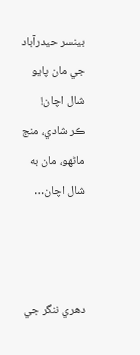بينسر حيدرآباد جي مان پايو شال اچان!
ڪر شادي، منج ماڻهو، مان به شال اچان…



دهري ننگر جي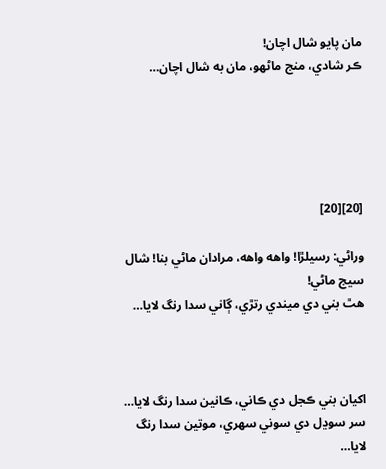مان پايو شال اچان!
ڪر شادي، منج ماڻهو، مان به شال اچان…





[20][20]

وراڻي: رسيلڙا! واهه واهه، مرادان ماڻي بنا! شال سيج ماڻي!
هٿ بني دي ميندي رتڙي، ڳاني سدا رنگ لايا…



اکيان بني ڪجل دي ڪاني، ڪانين سدا رنگ لايا…
سر سوڍل دي سوني سهري، موتين سدا رنگ لايا…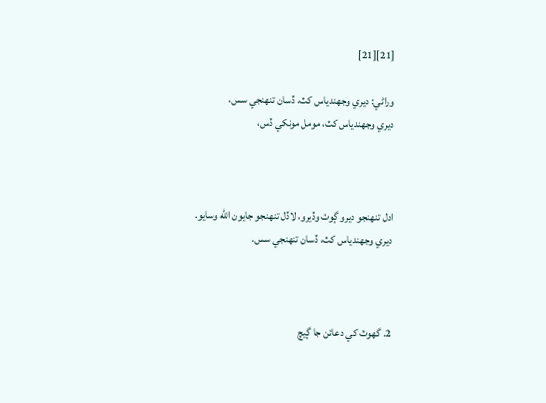[21][21]

وراڻي: ديري وجهندياس کٽ، ڏسان تنهنجي سس،
ديري وجهندياس کٽ، مومل مونکي ڏس،



ادل تنهنجو ديرو ڳوٺ وڏيرو، لاڏل تنهنجو جايون الله وسايو.
ديري وجهندياس کٽ، ڏسان تنهنجي سس.



2. گهوٽ کي دعائن جا ڳيچ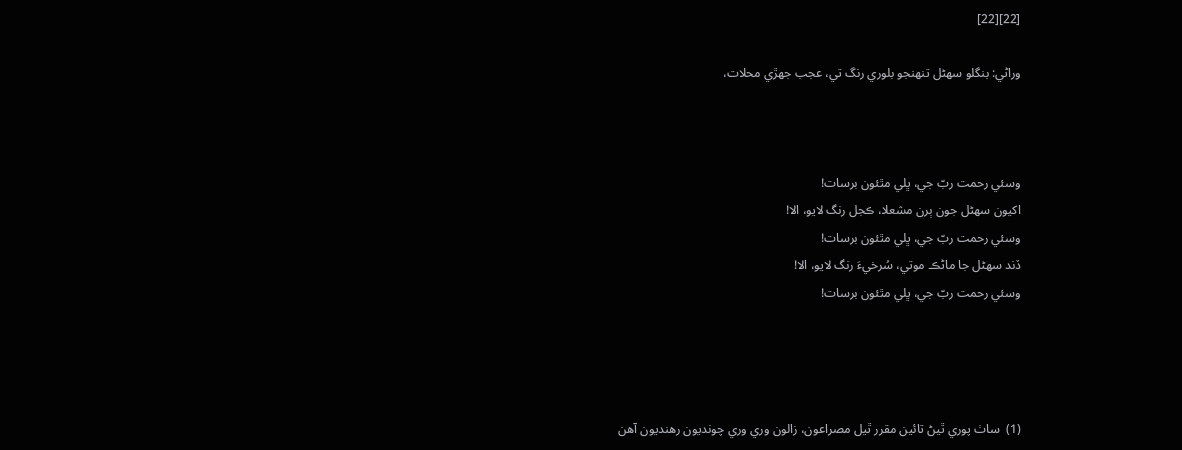[22][22]

وراڻي: بنگلو سهڻل تنهنجو بلوري رنگ تي، عجب جهڙي محلات،



وسئي رحمت ربّ جي، ڀلي مٿئون برسات!
اکيون سهڻل جون ٻرن مشعلا، ڪجل رنگ لايو، الا!
وسئي رحمت ربّ جي، ڀلي مٿئون برسات!
ڏند سهڻل جا ماڻڪ موتي، سُرخيءَ رنگ لايو، الا!
وسئي رحمت ربّ جي، ڀلي مٿئون برسات!




(1)  ساٺ پوري ٿيڻ تائين مقرر ٿيل مصراعون، زالون وري وري چونديون رهنديون آهن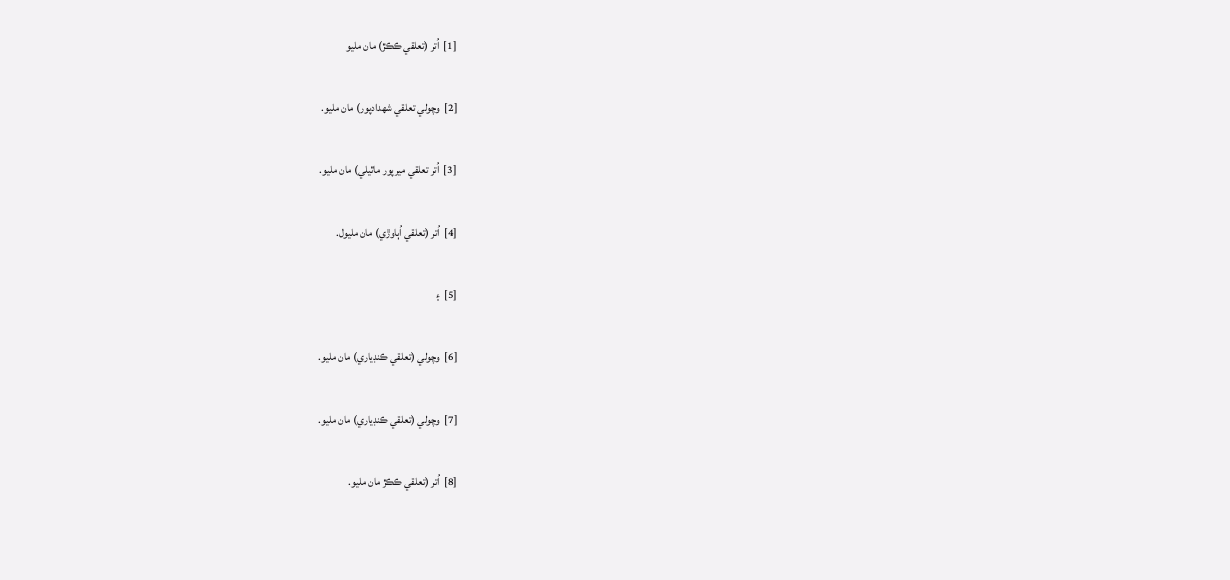[1]  اُتر (تعلقي ڪڪڙ) مان مليو

[2]  وچولي تعلقي شهدادپور) مان مليو.

[3]  اُتر تعلقي ميرپور ماٿيلي) مان مليو.

[4]  اُتر (تعلقي اُٻاوڙي) مان مليول.

[5]  ۽

[6]  وچولي (تعلقي ڪنڊياري) مان مليو.

[7]  وچولي (تعلقي ڪنڊياري) مان مليو.

[8]  اُتر (تعلقي ڪڪڙ مان مليو.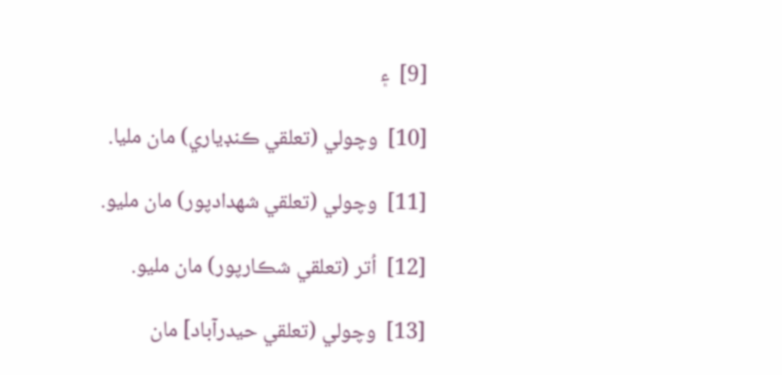[9]  ۽

[10]  وچولي (تعلقي ڪنڊياري) مان مليا.

[11]  وچولي (تعلقي شهدادپور) مان مليو.

[12]  اُتر (تعلقي شڪارپور) مان مليو.

[13]  وچولي (تعلقي حيدرآباد] مان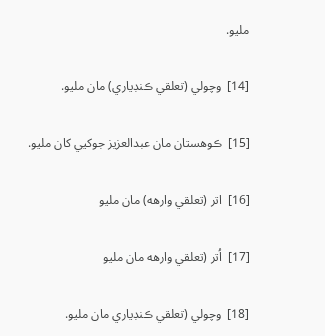مليو.

[14]  وچولي (تعلقي ڪنڊياري) مان مليو.

[15]  ڪوهستان مان عبدالعزيز جوکيي کان مليو.

[16]  اتر (تعلقي وارهه) مان مليو

[17]  اُتر (تعلقي وارهه مان مليو

[18]  وچولي (تعلقي ڪنڊياري مان مليو.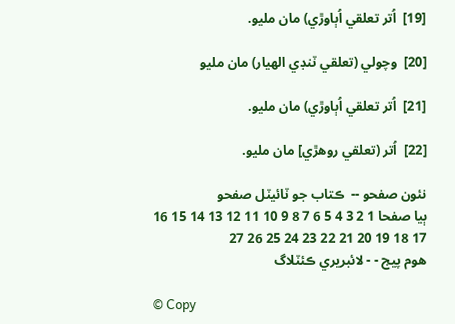[19]  اُتر تعلقي اُٻاوڙي) مان مليو.

[20]  وچولي (تعلقي ٽنڊي الهيار) مان مليو

[21]  اُتر تعلقي اُٻاوڙي) مان مليو.

[22]  اُتر (تعلقي روهڙي] مان مليو.

نئون صفحو --  ڪتاب جو ٽائيٽل صفحو
ٻيا صفحا 1 2 3 4 5 6 7 8 9 10 11 12 13 14 15 16 17 18 19 20 21 22 23 24 25 26 27
هوم پيج - - لائبريري ڪئٽلاگ

© Copy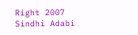Right 2007
Sindhi Adabi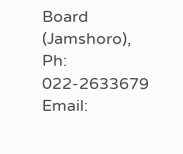Board (Jamshoro),
Ph: 022-2633679 Email: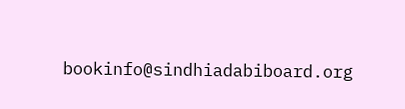bookinfo@sindhiadabiboard.org